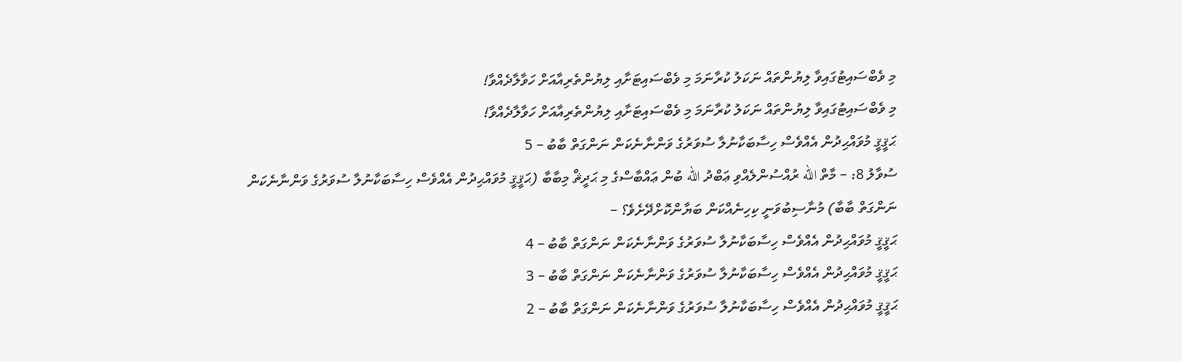މި ވެބްސައިޓުގައިވާ ލިޔުންތައް ނަކަލު ކުރާނަމަ މި ވެބްސައިޓަށާއި ލިޔުންތެރިއާއަށް ހަވާލާދެއްވާ!
މި ވެބްސައިޓުގައިވާ ލިޔުންތައް ނަކަލު ކުރާނަމަ މި ވެބްސައިޓަށާއި ލިޔުންތެރިއާއަށް ހަވާލާދެއްވާ!
ޙަޤީޤީ މުވައްޙިދުން އެއްވެސް ހިސާބަކާނުލާ ސުވަރުގެ ވަންނާނެކަން ނަންގަތް ބާބު – 5
ސުވާލު 8: – މާތް الله ރުއްސުންލެއްވި ޢަބްދު الله ބުން ޢައްބާސްގެ މި ޙަދީޘް މިބާބާ (ޙަޤީޤީ މުވައްޙިދުން އެއްވެސް ހިސާބަކާނުލާ ސުވަރުގެ ވަންނާނެކަން ނަންގަތް ބާބާ) މުނާސިބުވަނީ ކިހިނެއްކަން ބަޔާންކޮށްދޭށެވެ؟ –
ޙަޤީޤީ މުވައްޙިދުން އެއްވެސް ހިސާބަކާނުލާ ސުވަރުގެ ވަންނާނެކަން ނަންގަތް ބާބު – 4
ޙަޤީޤީ މުވައްޙިދުން އެއްވެސް ހިސާބަކާނުލާ ސުވަރުގެ ވަންނާނެކަން ނަންގަތް ބާބު – 3
ޙަޤީޤީ މުވައްޙިދުން އެއްވެސް ހިސާބަކާނުލާ ސުވަރުގެ ވަންނާނެކަން ނަންގަތް ބާބު – 2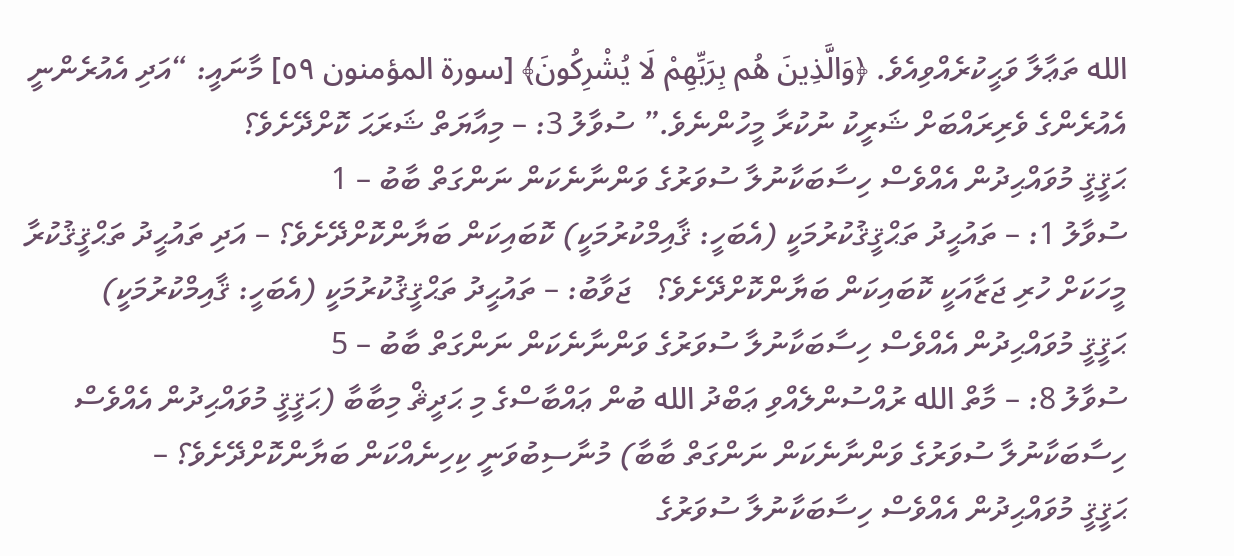الله ތަޢާލާ ވަޙީކުރެއްވިއެވެ. ﴿وَالَّذِينَ هُم بِرَبِّهِمْ لَا يُشْرِكُونَ﴾ [سورة المؤمنون ٥٩] މާނައީ: “އަދި އެއުރެންނީ އެއުރެންގެ ވެރިރައްބަށް ޝަރީކު ނުކުރާ މީހުންނެވެ.” ސުވާލު 3: – މިއާޔަތް ޝަރަޙަ ކޮށްދޭށެވެ؟
ޙަޤީޤީ މުވައްޙިދުން އެއްވެސް ހިސާބަކާނުލާ ސުވަރުގެ ވަންނާނެކަން ނަންގަތް ބާބު – 1
ސުވާލު 1: – ތައުޙީދު ތަޙްޤީޤުކުރުމަކީ (އެބަހީ: ޤާއިމްކުރުމަކީ) ކޮބައިކަން ބަޔާންކޮށްދޭށެވެ؟ – އަދި ތައުޙީދު ތަޙްޤީޤުކުރާ މީހަކަށް ހުރި ޖަޒާއަކީ ކޮބައިކަން ބަޔާންކޮށްދޭށެވެ؟   ޖަވާބު: – ތައުޙީދު ތަޙްޤީޤުކުރުމަކީ (އެބަހީ: ޤާއިމްކުރުމަކީ)
ޙަޤީޤީ މުވައްޙިދުން އެއްވެސް ހިސާބަކާނުލާ ސުވަރުގެ ވަންނާނެކަން ނަންގަތް ބާބު – 5
ސުވާލު 8: – މާތް الله ރުއްސުންލެއްވި ޢަބްދު الله ބުން ޢައްބާސްގެ މި ޙަދީޘް މިބާބާ (ޙަޤީޤީ މުވައްޙިދުން އެއްވެސް ހިސާބަކާނުލާ ސުވަރުގެ ވަންނާނެކަން ނަންގަތް ބާބާ) މުނާސިބުވަނީ ކިހިނެއްކަން ބަޔާންކޮށްދޭށެވެ؟ –
ޙަޤީޤީ މުވައްޙިދުން އެއްވެސް ހިސާބަކާނުލާ ސުވަރުގެ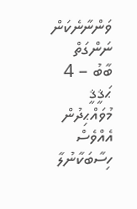ވަންނާނެކަން ނަންގަތް ބާބު – 4
ޙަޤީޤީ މުވައްޙިދުން އެއްވެސް ހިސާބަކާނުލާ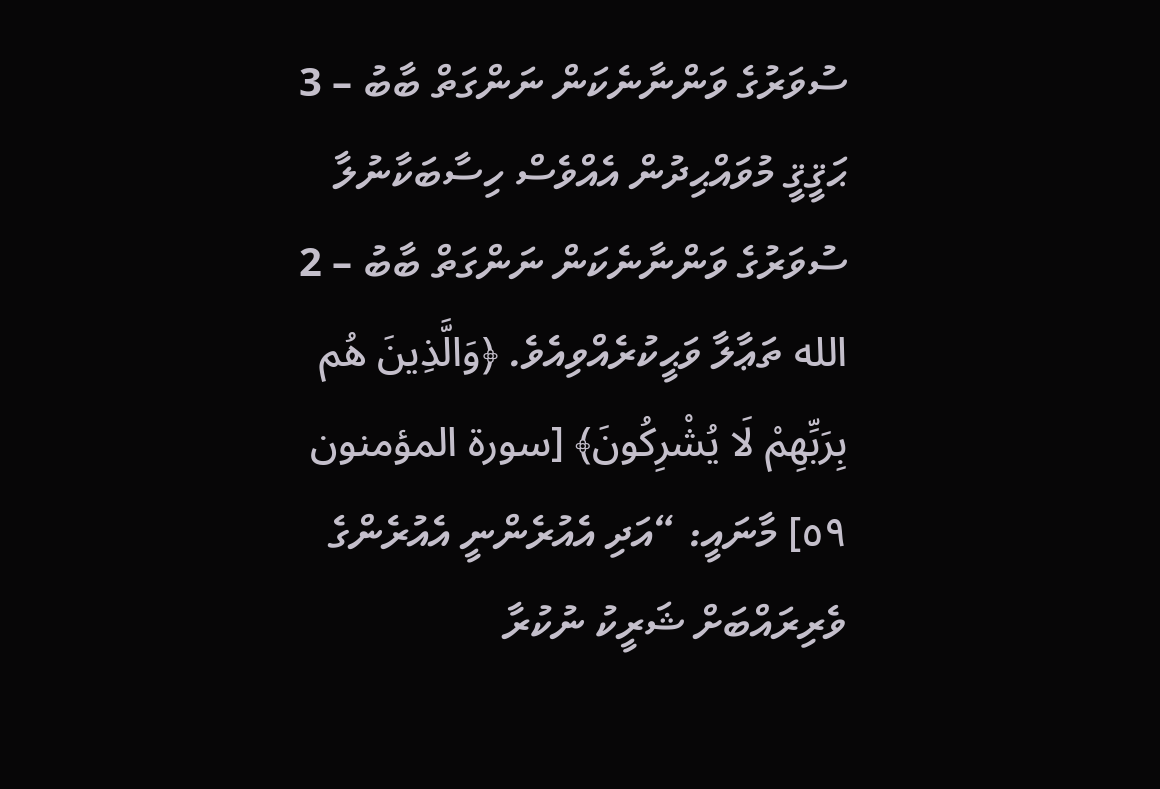ސުވަރުގެ ވަންނާނެކަން ނަންގަތް ބާބު – 3
ޙަޤީޤީ މުވައްޙިދުން އެއްވެސް ހިސާބަކާނުލާ ސުވަރުގެ ވަންނާނެކަން ނަންގަތް ބާބު – 2
الله ތަޢާލާ ވަޙީކުރެއްވިއެވެ. ﴿وَالَّذِينَ هُم بِرَبِّهِمْ لَا يُشْرِكُونَ﴾ [سورة المؤمنون ٥٩] މާނައީ: “އަދި އެއުރެންނީ އެއުރެންގެ ވެރިރައްބަށް ޝަރީކު ނުކުރާ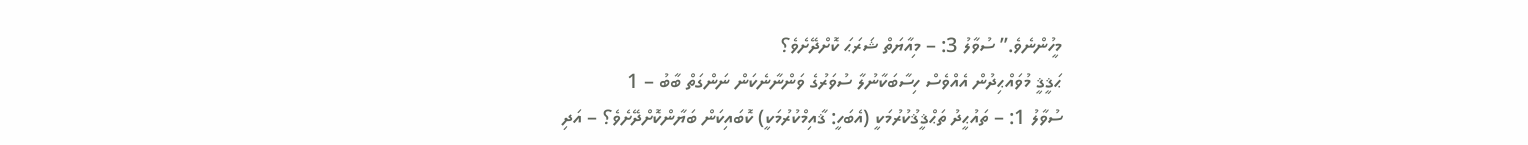މީހުންނެވެ.” ސުވާލު 3: – މިއާޔަތް ޝަރަޙަ ކޮށްދޭށެވެ؟
ޙަޤީޤީ މުވައްޙިދުން އެއްވެސް ހިސާބަކާނުލާ ސުވަރުގެ ވަންނާނެކަން ނަންގަތް ބާބު – 1
ސުވާލު 1: – ތައުޙީދު ތަޙްޤީޤުކުރުމަކީ (އެބަހީ: ޤާއިމްކުރުމަކީ) ކޮބައިކަން ބަޔާންކޮށްދޭށެވެ؟ – އަދި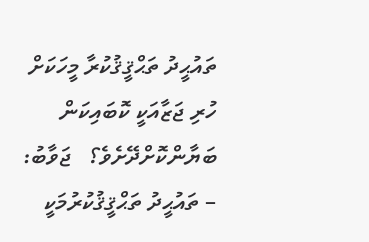ތައުޙީދު ތަޙްޤީޤުކުރާ މީހަކަށް ހުރި ޖަޒާއަކީ ކޮބައިކަން ބަޔާންކޮށްދޭށެވެ؟   ޖަވާބު: – ތައުޙީދު ތަޙްޤީޤުކުރުމަކީ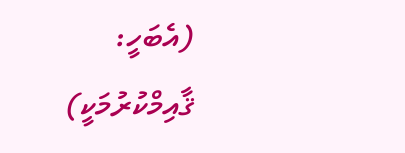(އެބަހީ: ޤާއިމްކުރުމަކީ)